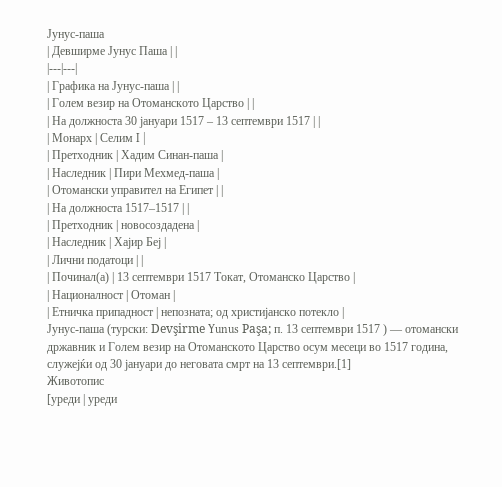Јунус-паша
| Девширме Јунус Паша | |
|---|---|
| Графика на Јунус-паша | |
| Голем везир на Отоманското Царство | |
| На должноста 30 јануари 1517 – 13 септември 1517 | |
| Монарх | Селим I |
| Претходник | Хадим Синан-паша |
| Наследник | Пири Мехмед-паша |
| Отомански управител на Египет | |
| На должноста 1517–1517 | |
| Претходник | новосоздадена |
| Наследник | Хајир Беј |
| Лични податоци | |
| Починал(а) | 13 септември 1517 Токат, Отоманско Царство |
| Националност | Отоман |
| Етничка припадност | непозната; од христијанско потекло |
Јунус-паша (турски: Devşirme Yunus Paşa; п. 13 септември 1517 ) — отомански државник и Голем везир на Отоманското Царство осум месеци во 1517 година, служејќи од 30 јануари до неговата смрт на 13 септември.[1]
Животопис
[уреди | уреди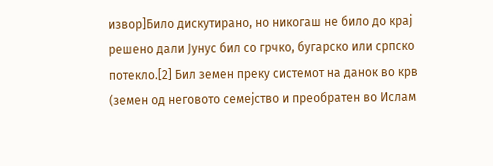извор]Било дискутирано, но никогаш не било до крај решено дали Јунус бил со грчко, бугарско или српско потекло.[2] Бил земен преку системот на данок во крв (земен од неговото семејство и преобратен во Ислам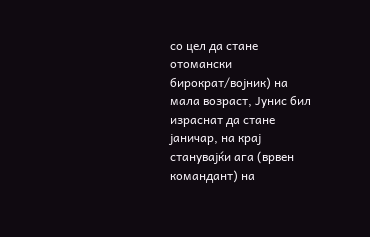со цел да стане отомански бирократ/војник) на мала возраст, Јунис бил израснат да стане јаничар, на крај станувајќи ага (врвен командант) на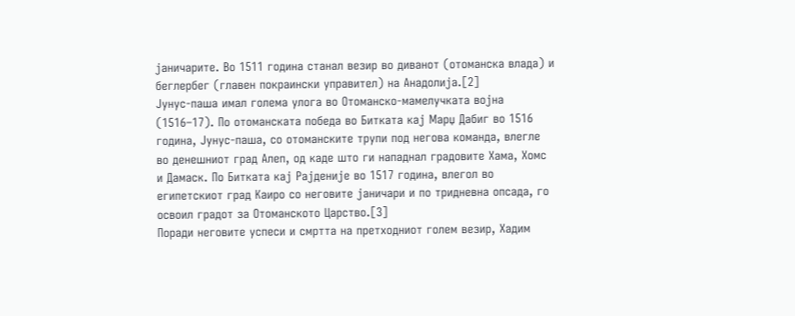јаничарите. Во 1511 година станал везир во диванот (отоманска влада) и беглербег (главен покраински управител) на Анадолија.[2]
Јунус-паша имал голема улога во Отоманско-мамелучката војна (1516–17). По отоманската победа во Битката кај Марџ Дабиг во 1516 година, Јунус-паша, со отоманските трупи под негова команда, влегле во денешниот град Алеп, од каде што ги нападнал градовите Хама, Хомс и Дамаск. По Битката кај Рајденије во 1517 година, влегол во египетскиот град Каиро со неговите јаничари и по тридневна опсада, го освоил градот за Отоманското Царство.[3]
Поради неговите успеси и смртта на претходниот голем везир, Хадим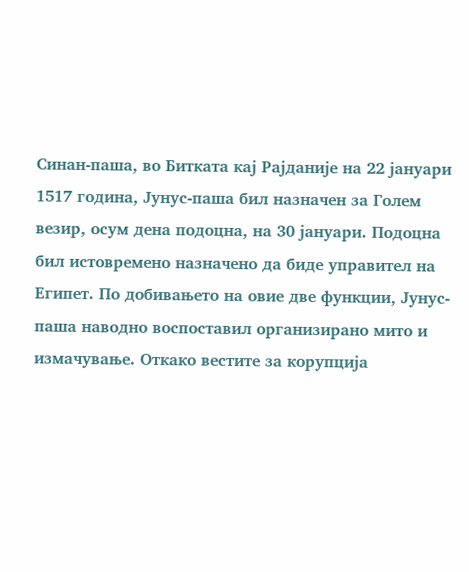Синан-паша, во Битката кај Рајданије на 22 јануари 1517 година, Јунус-паша бил назначен за Голем везир, осум дена подоцна, на 30 јануари. Подоцна бил истовремено назначено да биде управител на Египет. По добивањето на овие две функции, Јунус-паша наводно воспоставил организирано мито и измачување. Откако вестите за корупција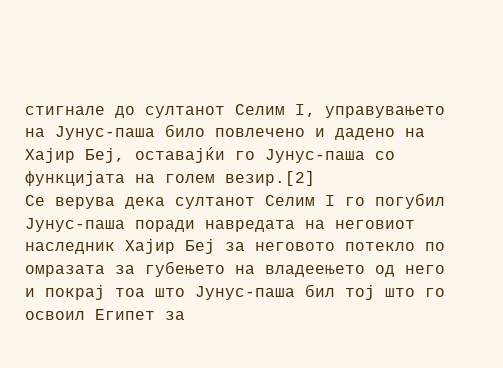стигнале до султанот Селим I, управувањето на Јунус-паша било повлечено и дадено на Хајир Беј, оставајќи го Јунус-паша со функцијата на голем везир.[2]
Се верува дека султанот Селим I го погубил Јунус-паша поради навредата на неговиот наследник Хајир Беј за неговото потекло по омразата за губењето на владеењето од него и покрај тоа што Јунус-паша бил тој што го освоил Египет за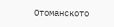Отоманското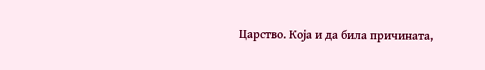Царство. Која и да била причината,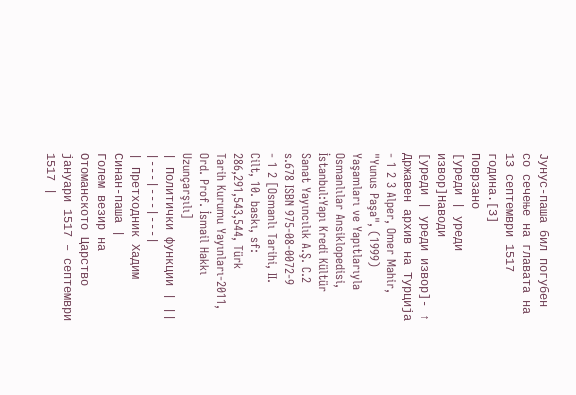Јунус-паша бил погубен со сечење на главата на 13 септември 1517 година.[3]
Поврзано
[уреди | уреди извор]Наводи
[уреди | уреди извор]- ↑ Државен архив на Турција
- 1 2 3 Alper, Omer Mahir, "Yunus Paşa", (1999) Yaşamları ve Yapıtlarıyla Osmanlılar Ansiklopedisi, İstanbul:Yapı Kredi Kültür Sanat Yayıncılık A.Ş. C.2 s.678 ISBN 975-08-0072-9
- 1 2 [Osmanlı Tarihi, II. Cilt, 10. baskı, sf: 286,291,543,544, Türk Tarih Kurumu Yayınları-2011, Ord. Prof. İsmail Hakkı Uzunçarşılı]
| Политички функции | ||
|---|---|---|
| Претходник Хадим Синан-паша |
Голем везир на Отоманското Царство јануари 1517 – септември 1517 |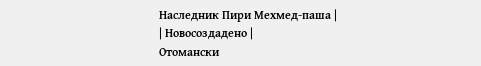Наследник Пири Мехмед-паша |
| Новосоздадено |
Отомански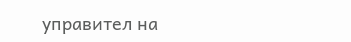управител на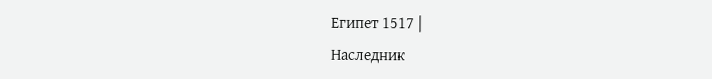Египет 1517 |
Наследник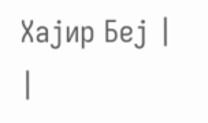Хајир Беј |
|